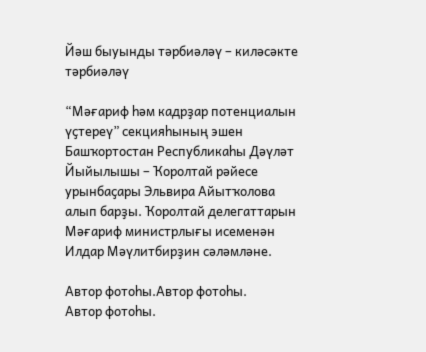Йәш быуынды тәрбиәләү – киләсәкте тәрбиәләү

“Мәғариф һәм кадрҙар потенциалын үҫтереү” секцияһының эшен Башҡортостан Республикаһы Дәүләт Йыйылышы – Ҡоролтай рәйесе урынбаҫары Эльвира Айытҡолова алып барҙы. Ҡоролтай делегаттарын Мәғариф министрлығы исеменән Илдар Мәүлитбирҙин сәләмләне.

Автор фотоһы.Автор фотоһы.
Автор фотоһы.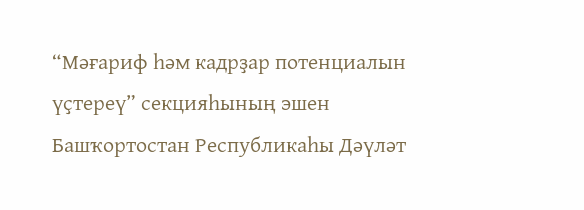“Мәғариф һәм кадрҙар потенциалын үҫтереү” секцияһының эшен Башҡортостан Республикаһы Дәүләт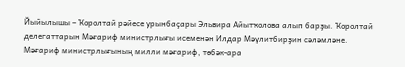Йыйылышы – Ҡоролтай рәйесе урынбаҫары Эльвира Айытҡолова алып барҙы. Ҡоролтай делегаттарын Мәғариф министрлығы исеменән Илдар Мәүлитбирҙин сәләмләне.
Мәғариф министрлығының милли мәғариф, төбәк-ара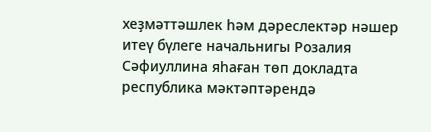хеҙмәттәшлек һәм дәреслектәр нәшер итеү бүлеге начальнигы Розалия Сәфиуллина яһаған төп докладта республика мәктәптәрендә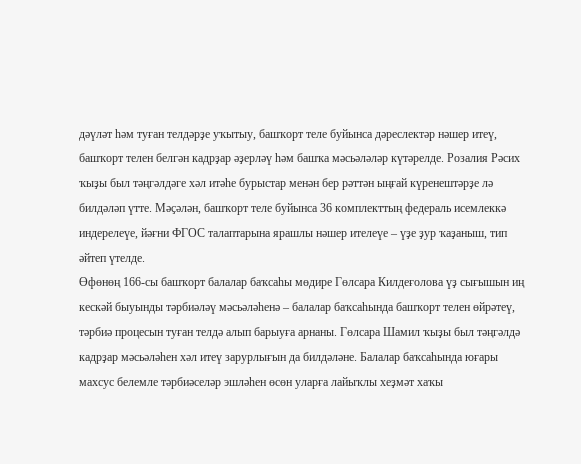дәүләт һәм туған телдәрҙе уҡытыу, башҡорт теле буйынса дәреслектәр нәшер итеү, башҡорт телен белгән кадрҙар әҙерләү һәм башҡа мәсьәләләр күтәрелде. Розалия Рәсих ҡыҙы был тәңгәлдәге хәл итәһе бурыстар менән бер рәттән ыңғай күренештәрҙе лә билдәләп үтте. Мәҫәлән, башҡорт теле буйынса 36 комплекттың федераль исемлеккә индерелеүе, йәғни ФГОС талаптарына ярашлы нәшер ителеүе – үҙе ҙур ҡаҙаныш, тип әйтеп үтелде.
Өфөнөң 166-сы башҡорт балалар баҡсаһы мөдире Гөлсара Килдеғолова үҙ сығышын иң кескәй быуынды тәрбиәләү мәсьәләһенә – балалар баҡсаһында башҡорт телен өйрәтеү, тәрбиә процесын туған телдә алып барыуға арнаны. Гөлсара Шамил ҡыҙы был тәңгәлдә кадрҙар мәсьәләһен хәл итеү зарурлығын да билдәләне. Балалар баҡсаһында юғары махсус белемле тәрбиәселәр эшләһен өсөн уларға лайыҡлы хеҙмәт хаҡы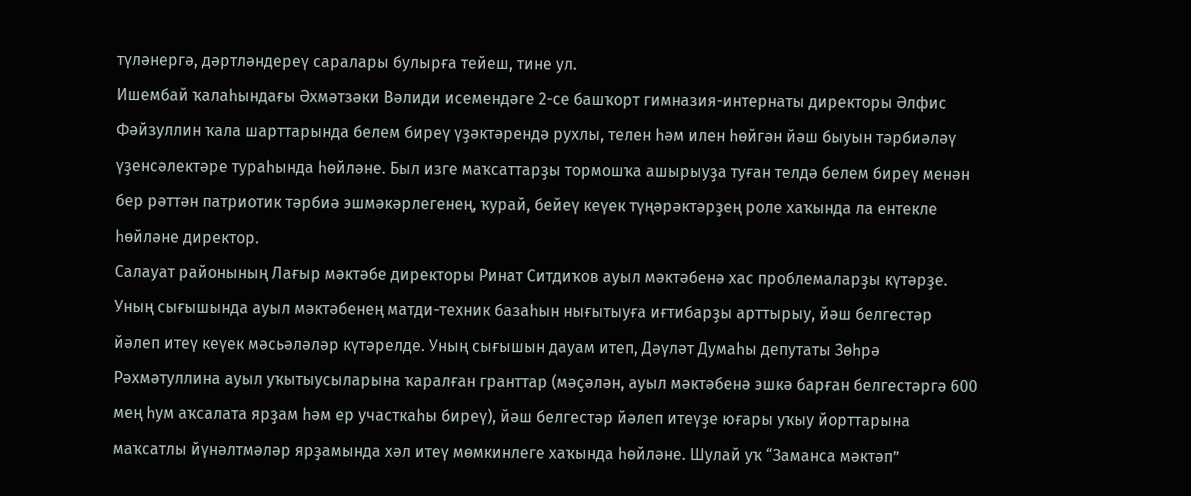түләнергә, дәртләндереү саралары булырға тейеш, тине ул.
Ишембай ҡалаһындағы Әхмәтзәки Вәлиди исемендәге 2-се башҡорт гимназия-интернаты директоры Әлфис Фәйзуллин ҡала шарттарында белем биреү үҙәктәрендә рухлы, телен һәм илен һөйгән йәш быуын тәрбиәләү үҙенсәлектәре тураһында һөйләне. Был изге маҡсаттарҙы тормошҡа ашырыуҙа туған телдә белем биреү менән бер рәттән патриотик тәрбиә эшмәкәрлегенең, ҡурай, бейеү кеүек түңәрәктәрҙең роле хаҡында ла ентекле һөйләне директор.
Салауат районының Лағыр мәктәбе директоры Ринат Ситдиҡов ауыл мәктәбенә хас проблемаларҙы күтәрҙе. Уның сығышында ауыл мәктәбенең матди-техник базаһын нығытыуға иғтибарҙы арттырыу, йәш белгестәр йәлеп итеү кеүек мәсьәләләр күтәрелде. Уның сығышын дауам итеп, Дәүләт Думаһы депутаты Зөһрә Рәхмәтуллина ауыл уҡытыусыларына ҡаралған гранттар (мәҫәлән, ауыл мәктәбенә эшкә барған белгестәргә 600 мең һум аҡсалата ярҙам һәм ер участкаһы биреү), йәш белгестәр йәлеп итеүҙе юғары уҡыу йорттарына маҡсатлы йүнәлтмәләр ярҙамында хәл итеү мөмкинлеге хаҡында һөйләне. Шулай уҡ “Заманса мәктәп”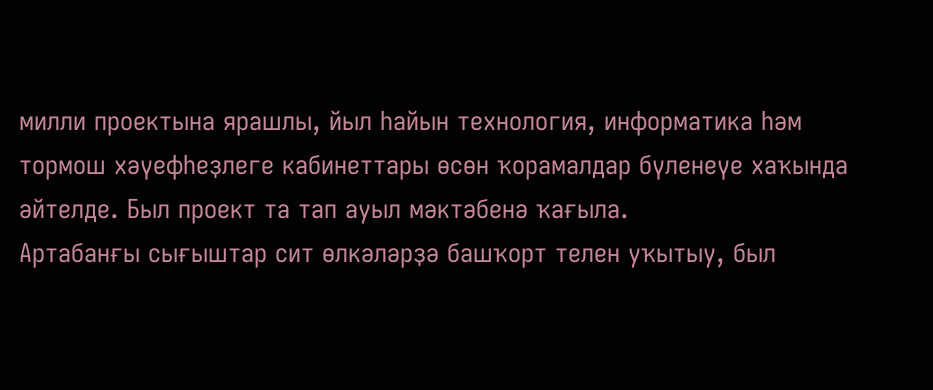милли проектына ярашлы, йыл һайын технология, информатика һәм тормош хәүефһеҙлеге кабинеттары өсөн ҡорамалдар бүленеүе хаҡында әйтелде. Был проект та тап ауыл мәктәбенә ҡағыла.
Артабанғы сығыштар сит өлкәләрҙә башҡорт телен уҡытыу, был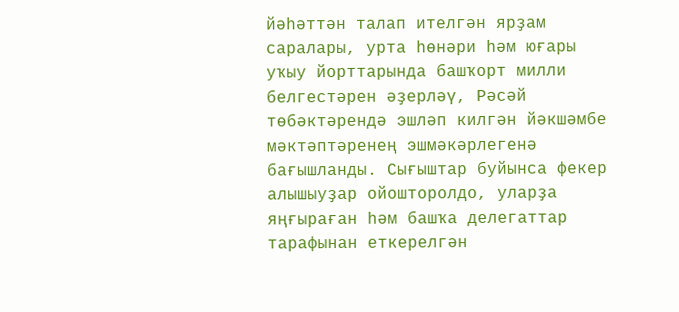йәһәттән талап ителгән ярҙам саралары, урта һөнәри һәм юғары уҡыу йорттарында башҡорт милли белгестәрен әҙерләү, Рәсәй төбәктәрендә эшләп килгән йәкшәмбе мәктәптәренең эшмәкәрлегенә бағышланды. Сығыштар буйынса фекер алышыуҙар ойошторолдо, уларҙа яңғыраған һәм башҡа делегаттар тарафынан еткерелгән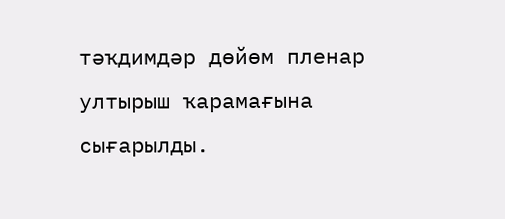тәҡдимдәр дөйөм пленар ултырыш ҡарамағына сығарылды.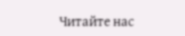Читайте нас